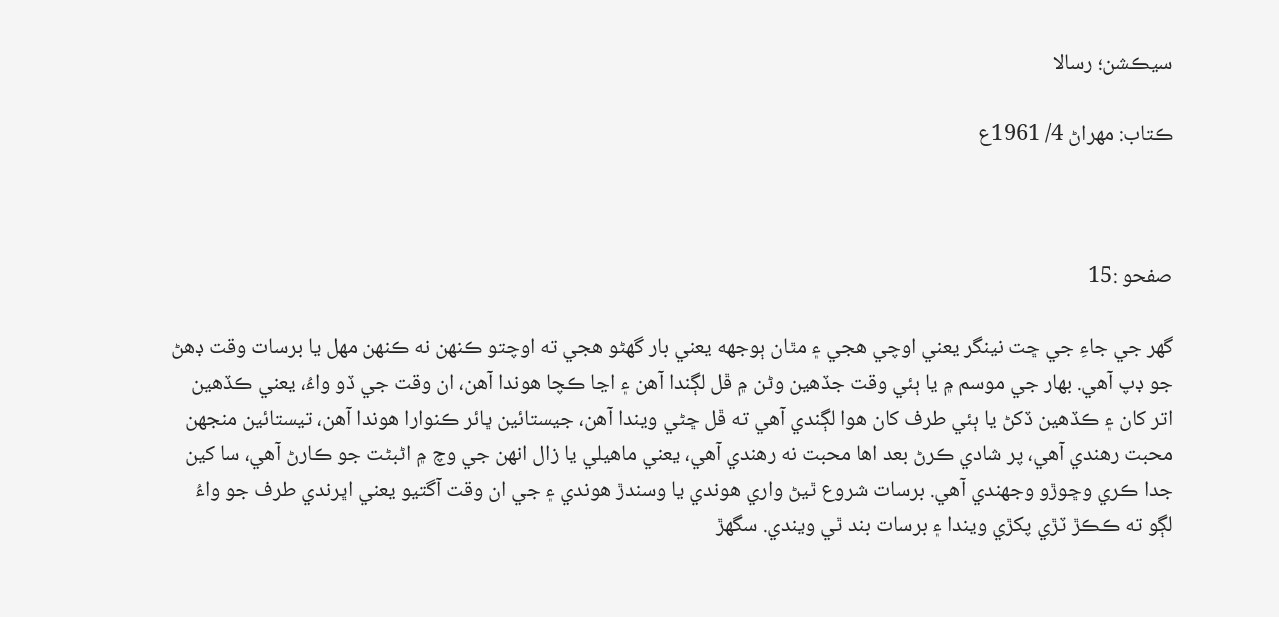سيڪشن؛ رسالا

ڪتاب: مهراڻ 4/ 1961ع



صفحو :15

گهر جي جاءِ جي ڇت نينگر يعني اوچي هجي ۽ مٿان ٻوجهه يعني بار گهڻو هجي ته اوچتو ڪنهن نه ڪنهن مهل يا برسات وقت ڊهڻ جو ڊپ آهي. بهار جي موسم ۾ يا ٻئي وقت جڏهين وڻن ۾ ڦل لڳندا آهن ۽ اڃا ڪچا هوندا آهن، ان وقت جي ڏو واءُ، يعني ڪڏهين اتر کان ۽ ڪڏهين ڏکڻ يا ٻئي طرف کان هوا لڳندي آهي ته ڦل ڇڻي ويندا آهن، جيستائين ڀائر ڪنوارا هوندا آهن، تيستائين منجهن محبت رهندي آهي، پر شادي ڪرڻ بعد اها محبت نه رهندي آهي، يعني ماهيلي يا زال انهن جي وچ ۾ اڻبڻت جو ڪارڻ آهي، سا کين جدا ڪري وڇوڙو وجهندي آهي. برسات شروع ٿيڻ واري هوندي يا وسندڙ هوندي ۽ جي ان وقت آگتيو يعني اڀرندي طرف جو واءُ لڳو ته ڪڪڙ ٽڙي پکڙي ويندا ۽ برسات بند ٿي ويندي. سگهڙ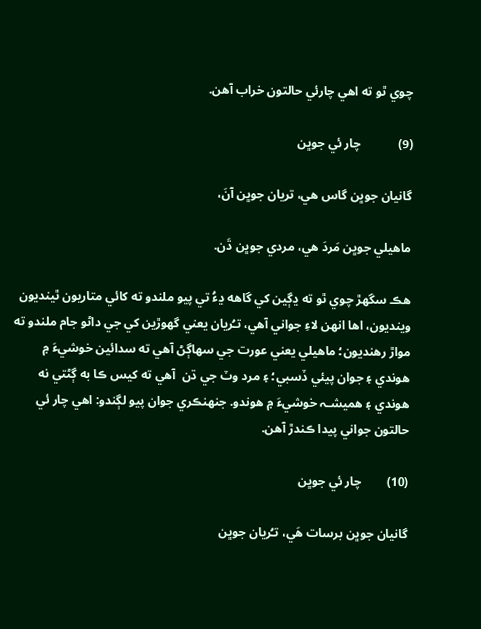چوي ٿو ته اهي چارئي حالتون خراب آهن.

(9)            چار ئي جوڀن

گانيان جوڀن گاس هي، تريان جوڀن آنَ،

ماهيلي جوڀن مَردَ هي، مردي جوڀن ڌَن.

هڪ سگهڙ چوي ٿو ته ڍڳين کي گاهه ڍءُ تي پيو ملندو ته کائي متاريون ٿينديون وينديون، اها انهن لاءِ جواني آهي، تـُريان يعني گهوڙين کي جي داڻو جام ملندو ته مواڙ رهنديون؛ ماهيلي يعني عورت جي سهاڳڻ آهي ته سدائين خوشيءَ ۾ هوندي ۽ جوان پيئي ڏسبي؛ ۽ مرد وٽ جي ڌن  آهي ته کيس ڪا به ڳڻتي نه هوندي ۽ هميشـہ خوشيءَ ۾ هوندو. جنهنڪري جوان پيو لڳندو: اهي چار ئي حالتون جواني پيدا ڪندڙ آهن.

(10)        چار ئي جوڀن

گانيان جوڀن برسات هَي، تـُريان جوڀن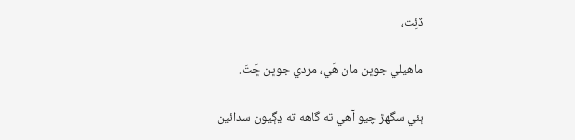ڏئِت،

ماهيلي جوڀن مان هَي، مردي جوڀن ڇَتَ.

ٻئي سگهڙ چيو آهي ته گاهه ته ڍڳيون سدائين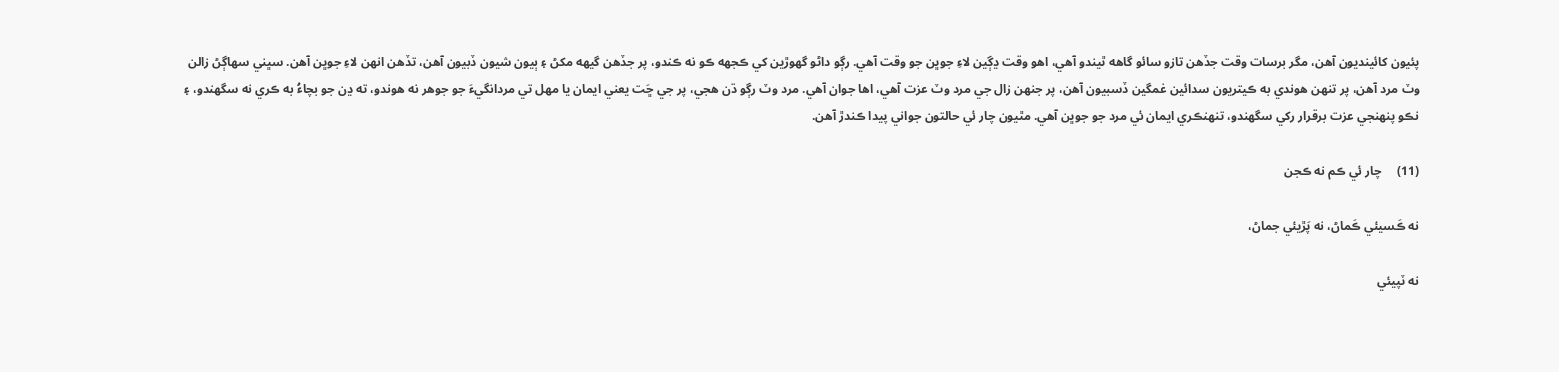پئيون کائينديون آهن، مگر برسات وقت جڏهن تازو سائو گاهه ٿيندو آهي، اهو وقت ڍڳين لاءِ جوڀن جو وقت آهي. رڳو داڻو گهوڙين کي ڪجهه ڪو نه ڪندو، پر جڏهن گيهه مکڻ ۽ ٻيون شيون ڏبيون آهن، تڏهن انهن لاءِ جوڀن آهن. سڀني سهاڳڻ زالن وٽ مرد آهن، پر تنهن هوندي به ڪيتريون سدائين غمگين ڏسبيون آهن، پر جنهن زال جي مرد وٽ عزت آهي، اها جوان آهي. مرد وٽ رڳو ڌن هجي، پر جي ڇَت يعني ايمان يا مهل تي مردانگيءَ جو جوهر نه هوندو، ته ڍن جو بچاءُ به ڪري نه سگهندو، ۽ نڪو پنهنجي عزت برقرار رکي سگهندو، تنهنڪري ايمان ئي مرد جو جوڀن آهي. مٿيون چار ئي حالتون جواني پيدا ڪندڙ آهن.

(11)     چار ئي ڪم نه ڪجن

نه ڪَسيئي ڪَماڻ، نه پَڙيئي جماڻ،

نه ٽپيئي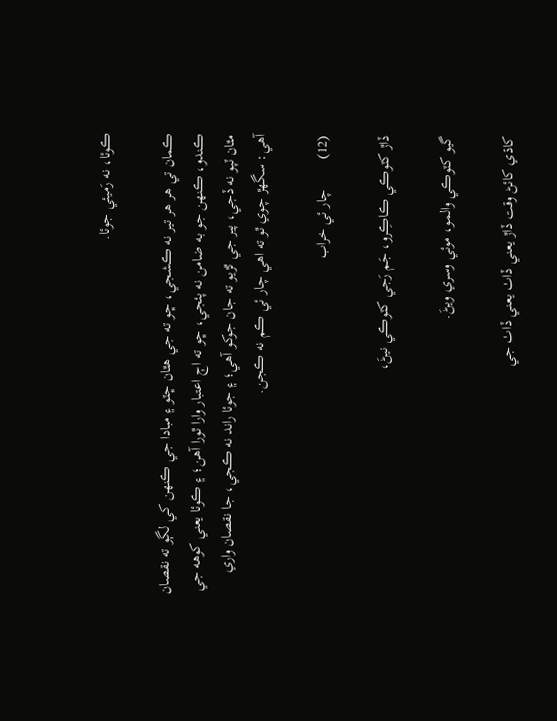ڪوئا، نه رَميئي جوئا.

ڪمان تي هر هر تير نه ڪشجي، ڇو ته جي هٿان ڇٽو ۽ مبادا جي ڪنهن کي لڳو ته نقصان ڪندو، ڪنهن جو به ضامن نه پئجي، ڇو ته اڄ اعتبار وارا ٿورا آهن؛ ۽ ڪوئا يعني کوهه جي مٿان ٽپو نه ڏجي، پير جي ٿڙيو ته جان جوکو آهي؛ ۽ جوئا راند نه ڪجي، جا نقصان واري آهي: سگهڙ چوي ٿو ته اهي چار ئي ڪم نه ڪجن.

(12)        چار ئي خراب

ڏاڙ کٽوڪي ڪاڪِرو، جَم رَجي کٽوڪي نيڻَ،

گيو کٽوڪي والمو، موئي وسري ويڻَ.

کاڌي کائڻ وقت ڏاڙ يعني ڏاٺ يعني ڏاٺ جي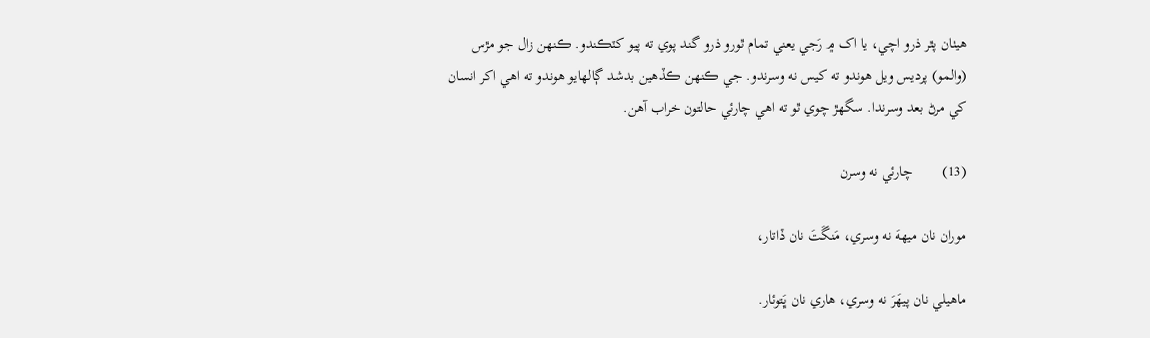هيٺان پٿر ذرو اچي، يا اک ۾ رَجي يعني تمام ٿورو ذرو گند پوي ته پيو کٽڪندو. ڪنهن زال جو مڙس (والمو) پرديس ويل هوندو ته کيس نه وسرندو. جي ڪنهن ڪڏهين بدشد ڳالهايو هوندو ته اهي اکر انسان کي مرڻ بعد وسرندا. سگهڙ چوي ٿو ته اهي چارئي حالتون خراب آهن.

(13)        چارئي نه وسرن

موران نان ميههَ نه وسري، مَنگَتَ نان ڏاتار،

ماهيلي نان پيهَرَ نه وسري، هاري نان ڀَتوئار.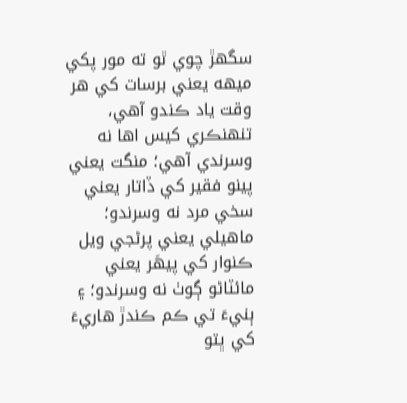سگهڙ چوي ٿو ته مور پکي ميهه يعني برسات کي هر وقت ياد ڪندو آهي، تنهنڪري کيس اها نه وسرندي آهي؛ منگت يعني پينو فقير کي ڏاتار يعني سخي مرد نه وسرندو؛ ماهيلي يعني پرڻجي ويل ڪنوار کي پيهَر يعني مائٽاڻو ڳوٺ نه وسرندو؛ ۽ ٻنيءَ تي ڪم ڪندڙ هاريءَ کي ڀتو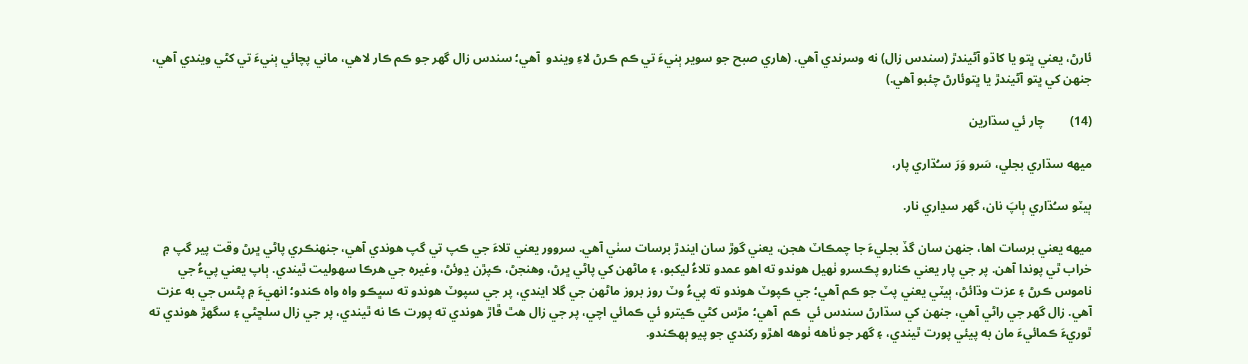ئارڻ، يعني ڀتو يا کاڌو آڻيندڙ (سندس زال) نه وسرندي آهي. (هاري صبح جو سوير ٻنيءَ تي ڪم ڪرڻ لاءِ ويندو  آهي؛ سندس زال گهر جو ڪم ڪار لاهي، ماني پچائي ٻنيءَ تي کڻي ويندي آهي، جنهن کي ڀتو آڻيندڙ يا ڀتوئارڻ چئبو آهي.)

(14)        چار ئي سڌارين

ميهه سڌاري بجلي، سَرو وَرَ سـُڌاري پار،

ٻيٽو سـُڌاري ٻاپَ نان، گهر سڍاري نار.

ميهه يعني برسات اها، جنهن سان گڏ بجليءَ جا چمڪاٽ هجن، يعني گوڙ سان ايندڙ برسات سٺي آهي. سروور يعني تلاءَ جي ڪپ تي گپ هوندي آهي، جنهنڪري پاڻي ڀرڻ وقت پير گپ ۾ خراب ٿي پوندا آهن. پر جي پار يعني ڪنارو پڪسرو ٺهيل هوندو ته اهو عمدو تلاءُ ليکبو، ۽ ماڻهن کي پاڻي ڀرڻ، وهنجڻ، ڪپڙن ڍوئڻ، وغيره جي هرڪا سهوليت ٿيندي. ٻاپ يعني پيءُ جي ناموس ڪرڻ ۽ عزت وڌائڻ، ٻيٽي يعني پٽ جو ڪم آهي؛ جي ڪپوٽ هوندو ته پيءُ وٽ روز بروز ماڻهن جي گلا ايندي، پر جي سپوٽ هوندو ته سڀڪو واه واه ڪندو؛ انهيءَ ۾ پڻس جي به عزت آهي. زال گهر جي راڻي آهي، جنهن کي سڌارڻ سندس ئي  ڪم  آهي؛ مڙس کڻي ڪيترو ئي ڪمائي اچي، پر جي زال هٿ ڦاڙ هوندي ته پورت ڪا نه ٿيندي، پر جي زال سلڇڻي ۽ سگهڙ هوندي ته ٿوريءَ ڪمائيءَ مان به پيئي پورت ٿيندي، ۽ گهر جو ٺاهه ٺوهه اهڙو رکندي جو پيو ٻهڪندو.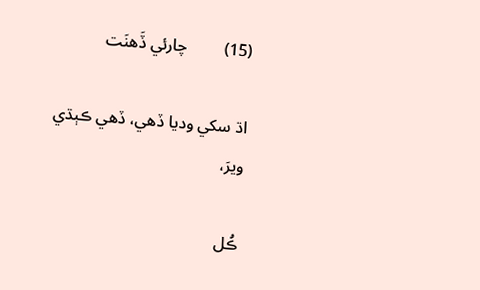(15)         چارئي ڏَهنَت

اڌ سکي وديا ڏهي، ڏهي ڪٻڌي ويرَ،

ڪُل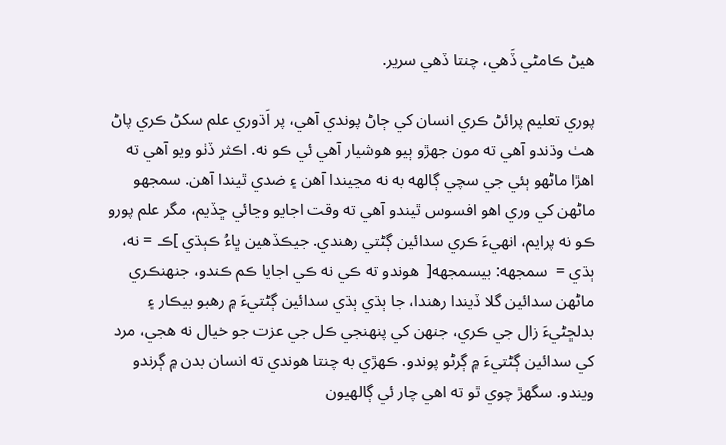هيڻ ڪامڻي ڏَهي، چنتا ڏهي سرير.

پوري تعليم پرائڻ ڪري انسان کي ڄاڻ پوندي آهي، پر اَڌوري علم سکڻ ڪري پاڻ هٺ وڌندو آهي ته مون جهڙو ٻيو هوشيار آهي ئي ڪو نه. اڪثر ڏٺو ويو آهي ته اهڙا ماڻهو ٻئي جي سچي ڳالهه به نه مڃيندا آهن ۽ ضدي ٿيندا آهن. سمجهو ماڻهن کي وري اهو افسوس ٿيندو آهي ته وقت اجايو وڃائي ڇڏيم، مگر علم پورو ڪو نه پرايم، انهيءَ ڪري سدائين ڳڻتي رهندي. جيڪڏهين ڀاءُ ڪٻڌي ]ڪ = نه، ٻڌي =  سمجهه: بيسمجهه[  هوندو ته ڪي نه ڪي اجايا ڪم ڪندو، جنهنڪري ماڻهن سدائين گلا ڏيندا رهندا، جا ٻڌي ٻڌي سدائين ڳڻتيءَ ۾ رهبو بيڪار ۽ بدلڇڻيءَ زال جي ڪري، جنهن کي پنهنجي ڪل جي عزت جو خيال نه هجي، مرد کي سدائين ڳڻتيءَ ۾ ڳرڻو پوندو. ڪهڙي به چنتا هوندي ته انسان بدن ۾ ڳرندو ويندو. سگهڙ چوي ٿو ته اهي چار ئي ڳالهيون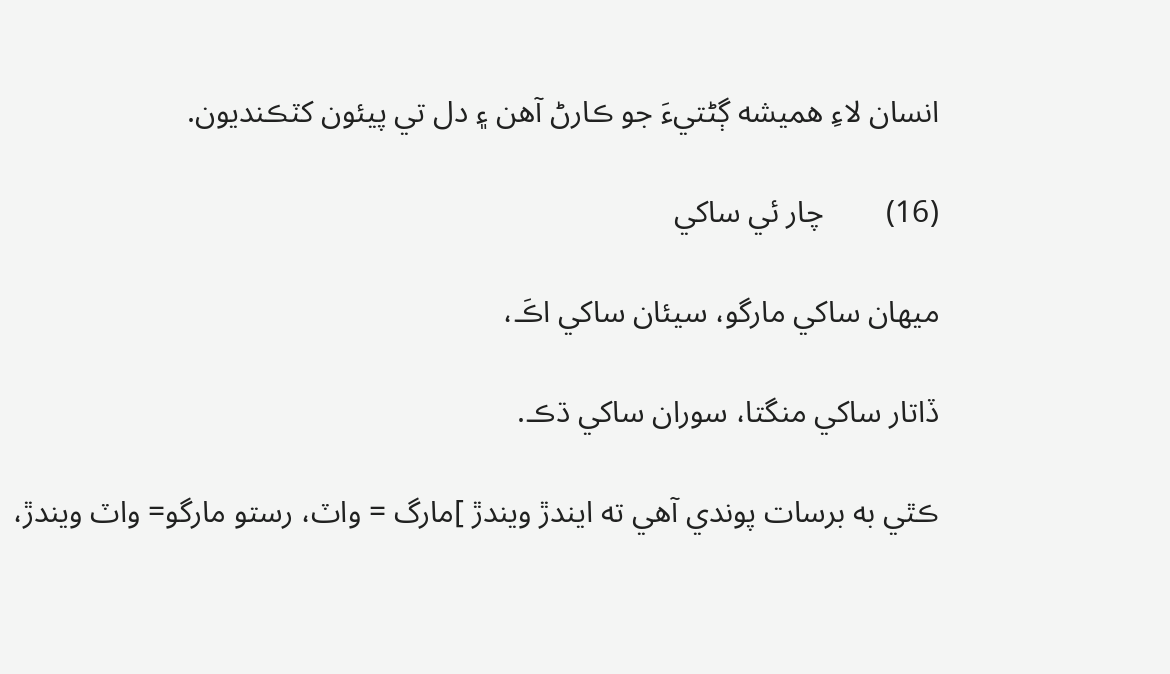انسان لاءِ هميشه ڳڻتيءَ جو ڪارڻ آهن ۽ دل تي پيئون کٽڪنديون.

(16)        چار ئي ساکي

ميهان ساکي مارگو، سيئان ساکي اڪَ،

ڏاتار ساکي منگتا، سوران ساکي ڌڪ.

ڪٿي به برسات پوندي آهي ته ايندڙ ويندڙ ]مارگ = واٽ، رستو مارگو= واٽ ويندڙ،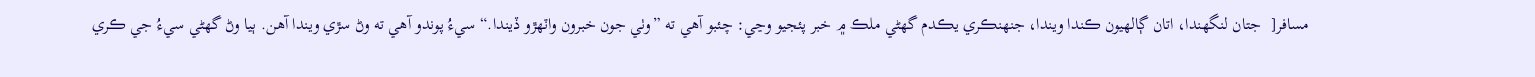مسافر[  جتان لنگهندا، اتان ڳالهيون ڪندا ويندا، جنهنڪري يڪدم گهڻي ملڪ ۾ خبر پئجيو وڃي: چئبو آهي ته ”وٺي جون خبرون واٽهڙو ڏيندا.“ سيءُ پوندو آهي ته وڻ سڙي ويندا آهن. ٻيا وڻ گهڻي سيءُ جي ڪري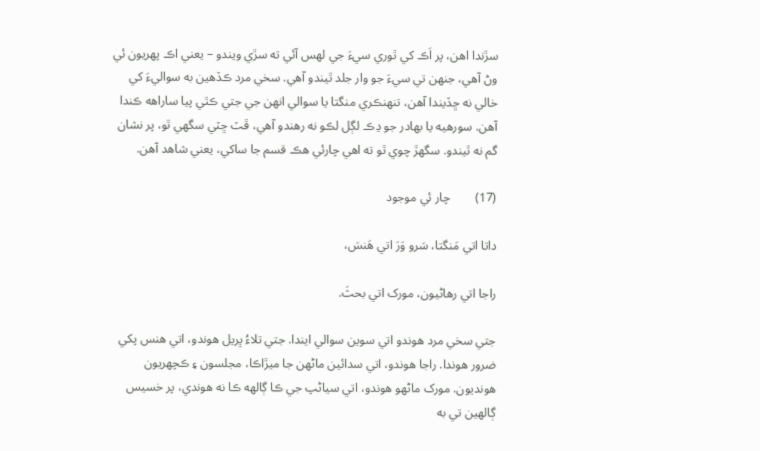سڙندا اهن، پر اَڪ کي ٿوري سيءَ جي لهس آئي ته سڙي ويندو – يعني اڪ پهريون ئي وڻ آهي، جنهن تي سيءَ جو وار جلد ٿيندو آهي. سخي مرد ڪڏهين به سواليءَ کي خالي نه ڇڏيندا آهن، تنهنڪري منگتا يا سوالي انهن جي جتي ڪٿي پيا ساراهه ڪندا آهن. سورهيه يا بهادر جو ڍڪ لڳل لڪو نه رهندو آهي، ڦٽ ڇٽي سگهي ٿو، پر نشان گم نه ٿيندو. سگهڙ چوي ٿو ته اهي چارئي هڪ قسم جا ساکي، يعني شاهد آهن.

(17)        چار ئي موجود

داتا اتي مَنگتا، سَرو وَرَ اتي هَنسَ،

راجا اتي رهاڻيون، مورک اتي بحثَ.

جتي سخي مرد هوندو اتي سوين سوالي ايندا. جتي تلاءُ ڀريل هوندو، اتي هنس پکي ضرور هوندا. راجا هوندو، اتي سدائين ماڻهن جا ميڙاڪا، مجلسون ۽ ڪچهريون هونديون. مورک ماڻهو هوندو، اتي سياڻپ جي ڪا ڳالهه ڪا نه هوندي، پر خسيس ڳالهين تي به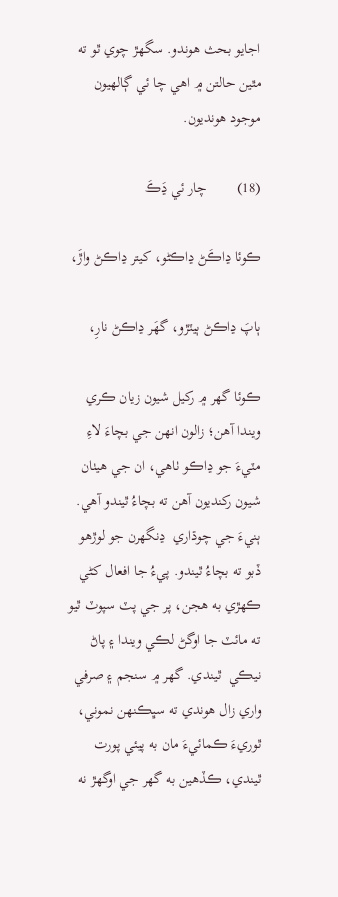اجايو بحث هوندو. سگهڙ چوي ٿو ته مٿين حالتن ۾ اهي چا ئي ڳالهيون موجود هونديون.

(18)        چار ئي ڍَڪَ

ڪوئا ڍاڪَڻ ڍاڪڻو، کيتر ڍاڪڻ واڙَ،

ٻاپَ ڍاڪڻ ٻيٽڙو، گهَر ڍاڪڻ نارِ،

ڪوئا گهر ۾ رکيل شيون زيان ڪري ويندا آهن؛ زالون انهن جي بچاءَ لاءِ مٽيءَ جو ڍاڪو ٺاهي، ان جي هيٺان شيون رکنديون آهن ته بچاءُ ٿيندو آهي. ٻنيءَ جي چوڌاري  ڍنگهرن جو لوڙهو ڏبو ته بچاءُ ٿيندو. پيءُ جا افعال کڻي ڪهڙي به هجن، پر جي پٽ سپوٽ ٿيو ته مائٽ جا اوگڻ لڪي ويندا ۽ پاڻ نيڪي  ٿيندي. گهر ۾ سنجم ۽ صرفي واري زال هوندي ته سڀڪنهن نموني، ٿوريءَ ڪمائيءَ مان به پيئي پورت ٿيندي، ڪڏهين به گهر جي اوگهڙ نه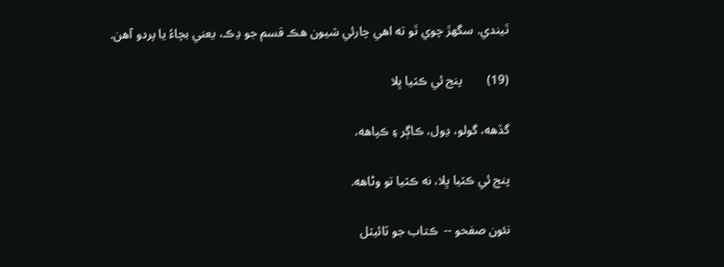ٿيندي. سگهڙ چوي ٿو ته اهي چارئي شيون هڪ قسم جو ڍڪ، يعني بچاءُ يا پردو آهن.

(19)        پنج ئي ڪٽيا ڀلا

گڏهه، گولو، ڍول، ڪاڳر ۽ ڪپاهه،

پنج ئي ڪٽيا ڀلا، نه ڪٽيا تو وڻاهه.

نئون صفحو --  ڪتاب جو ٽائيٽل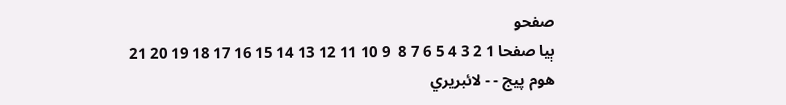صفحو
ٻيا صفحا 1 2 3 4 5 6 7 8  9 10 11 12 13 14 15 16 17 18 19 20 21
هوم پيج - - لائبريري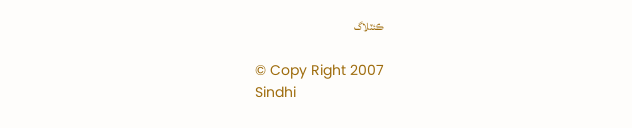ڪئٽلاگ

© Copy Right 2007
Sindhi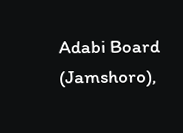Adabi Board (Jamshoro),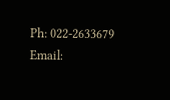Ph: 022-2633679 Email: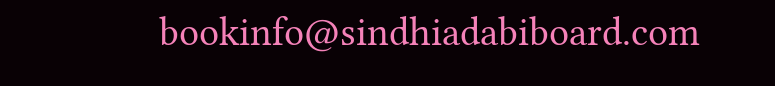bookinfo@sindhiadabiboard.com